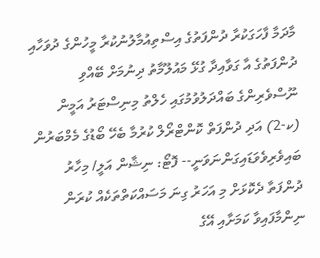މާދަމާ ފާހަގަކުރާ ދުންފަތުގެ އިސްތިއުމާލުނުކުރާ މީހުންގެ ދުވަހާއި ދުންފަތުގެ އާ ގަވާއިދާ ގުޅޭ މައުލޫމާތު ދިނުމަށް ބޭއްވި ނޫސްވެރިންގެ ބައްދަލުވުމުގައި ހެލްތު މިނިސްޓަރު އަމީން (ކ-2) އަދި ދުންފަތް ކޮންޓްރޯލް ކުރުމާ ބެހޭ ބޯޑުގެ މެމްބަރުން ބައިވެރިވެވަޑައިގަންނަވަނީ-- ފޮޓޯ: ނިޝާން އަލީ/ މިހާރު
ދުންފަތާ ދެކޮޅަށް މި އަހަރު ގިނަ މަސައްކަތްތަކެއް ކުރަން ނިންމާފައިވާ ކަމަށާއި އޭގެ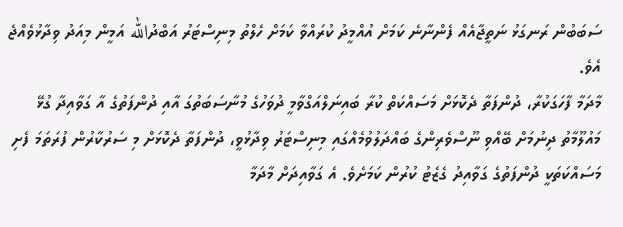ސަބަބުން ރަނގަޅު ނަތީޖާއެއް ފެންނާނެ ކަމަށް އުއްމީދު ކުރައްވާ ކަމަށް ހެލްތު މިނިސްޓަރު އަބްދުالله އަމީން މިއަދު ވިދާޅުވެއްޖެ އެވެ.
މާދަމާ ފާހަގަކުރާ، ދުންފަތާ ދެކޮޅަށް މަސައްކަތް ކުރާ ބައިނަލްއަގްވާމީ ދުވަހުގެ މުނާސަބަތުގަ އާއި ދުންފަތުގެ އާ ގަވާއިދާ ގުޅޭ މައުލޫމާތު ދިނުމަށް ބޭއްވި ނޫސްވެރިންގެ ބައްދަލުވުމެއްގައި މިނިސްޓަރު ވިދާޅުވީ، ދުންފަތާ ދެކޮޅަށް މި ސަރުކާރުން ފުރަތަމަ ފެށި މަސައްކަތަކީ ދުންފަތުގެ ގަވާއިދު ގެޒެޓު ކުރުން ކަމަށެވެ. އެ ގަވާއިދަށް މާދަމާ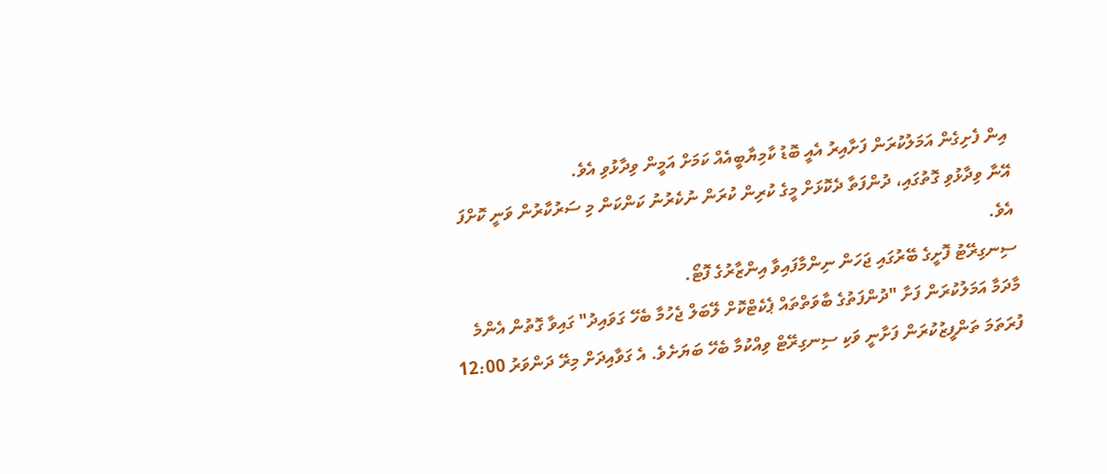އިން ފެށިގެން އަމަލުކުރަން ފަށާއިރު އެއީ ބޮޑު ކާމިޔާބީއެއް ކަމަށް އަމީން ވިދާޅުވި އެވެ.
އޭނާ ވިދާޅުވި ގޮތުގައި، ދުންފަތާ ދެކޮޅަށް މީގެ ކުރިން ކުރަން ނުކެރުނު ކަންކަން މި ސަރުކާރުން ވަނީ ކޮށްފަ އެވެ.
ސިނގިރޭޓު ފޮށީގެ ބޭރުގައި ޖަހަން ނިންމާފައިވާ އިންޒާރުގެ ފޮޓޯ.
މާދަމާ އަމަލުކުރަން ފަށާ "ދުންފަތުގެ ބާވަތްތައް ޕެކެޓްކޮށް ލޭބަލް ޖެހުމާ ބެހޭ ގަވައިދު" ގައިވާ ގޮތުން އެންމެ ފުރަތަމަ ތަންފީޒުކުރަން ފަށާނީ ވަކި ސިނގިރޭޓް ވިއްކުމާ ބެހޭ ބަޔަށެވެ. އެ ގަވާއިދަށް މިރޭ ދަންވަރު 12:00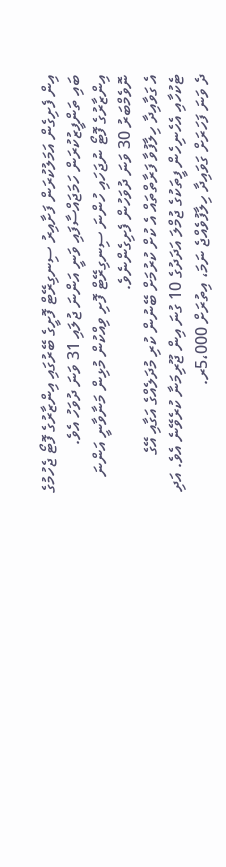އިން ފެށިގެން އަމަލުކުރަން ފަށާއިރު ސިނގިރޭޓް ފޮށީގެ ބޭރުގައި އިންޒާރުގެ ފޮޓޯ ޖެހުމުގެ ބައި ތަންފީޒުކުރަން ހަމަޖައްސާފައި ވަނީ އަންނަ ޖުލައި 31 ވަނަ ދުވަހު އެވެ.
އިންޒާރުގެ ފޮޓޯ ނުޖަހައި ހުންނަ ސިނގިރޭޓް ފޮށި ވިއްކުން މުޅިން މަނާވާނީ އަންނަ ނޮވެމްބަރު 30 ވަނަ ދުވަހުން ފެށިގެންނެވެ.
އެ ގަވާއިދާ ހިލާފުވާ ފަރާތްތައް އެ ކުށް ކުރުމަށް ބޭނުން ކުރި މުދަލެއްގެ އަގާއި އޭގެ ޓެކުހާއި އެހެނިހެން ފީތަކުގެ ޖުމްލަ އަދަދުގެ 10 ގުނަ އިން ޖޫރިމަނާ ކުރެވޭނެ އެވެ. އަދި ދެ ވަނަ ފަހަރަށް ގަވައިދާ ހިލާފުވެއްޖެ ނަމަ، އިތުރަށް 5،000ރ.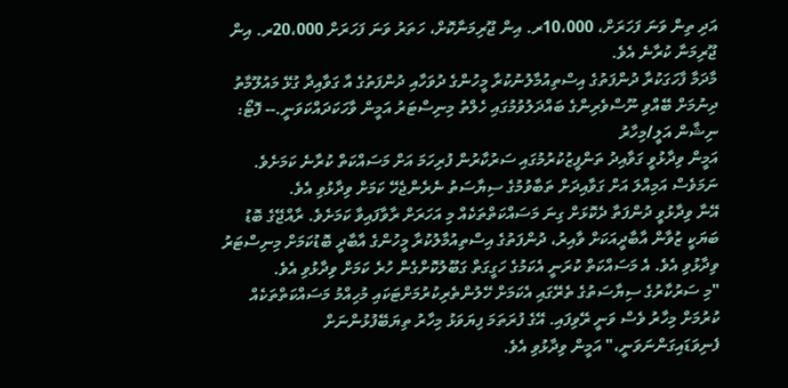އަދި ތިން ވަނަ ފަހަރަށް، 10،000ރ. އިން ޖޫރިމަނާކޮށް، ހަތަރު ވަނަ ފަހަރަށް 20،000ރ. އިން ޖޫރިމަނާ ކުރާނެ އެވެ.
މާދަމާ ފާހަގަކުރާ ދުންފަތުގެ އިސްތިއުމާލުނުކުރާ މީހުންގެ ދުވަހާއި ދުންފަތުގެ އާ ގަވާއިދާ ގުޅޭ މައުލޫމާތު ދިނުމަށް ބޭއްވި ނޫސްވެރިންގެ ބައްދަލުވުމުގައި ހެލްތު މިނިސްޓަރު އަމީން ވާހަކަދައްކަވަނީ.-- ފޮޓޯ: ނިޝާން އަލީ/މިހާރު
އަމީން ވިދާޅުވީ ގަވާއިދު ތަންފީޒުކުރުމުގައި ސަރުކާރުން ފުރިހަމަ އަށް މަސައްކަތް ކުރާނެ ކަމަށެވެ. ނަމަވެސް އަމިއްލަ އަށް ގަވާއިދަށް ތަބާވުމުގެ ސިޔާސަތު ނެރެންޖެހޭ ކަމަށް ވިދާޅުވި އެވެ.
އޭނާ ވިދާޅުވީ ދުންފަތާ ދެކޮޅަށް ގިނަ މަސައްކަތްތަކެއް މި އަހަރަށް ރާވާފައިވާ ކަމަށެވެ. ރާއްޖޭގެ ބޮޑު ބަޔަކީ ޒުވާން އާބާދީއަކަށް ވާއިރު، ދުންފަތުގެ އިސްތިއުމާލުކުރާ މީހުންގެ އާބާދީ ބޮޑުކަމަށް މިނިސްޓަރު ވިދާޅުވި އެވެ. އެ މަސައްކަތް ކުރަނީ އެކަމުގެ ހަގީގަތް ގަބޫލުކޮށްގެން ހުރެ ކަމަށް ވިދާޅުވި އެވެ.
"މި ސަރުކާރުގެ ސިޔާސަތުގެ ތެރޭގައި އެކަމަށް ހޭލުންތެރިކުރުމަށްޓަކައި މުހިއްމު މަސައްކަތްތަކެއް ކުރުމަށް މިހާރު ވެސް ވަނީ ރޭވިފައި. އޭގެ ފުރަތަމަ ފިޔަވަޅު މިހާރު ތިޔަބޭފުޅުންނަށް ފެނިވަޑައިގަންނަވަނީ،" އަމީން ވިދާޅުވި އެވެ.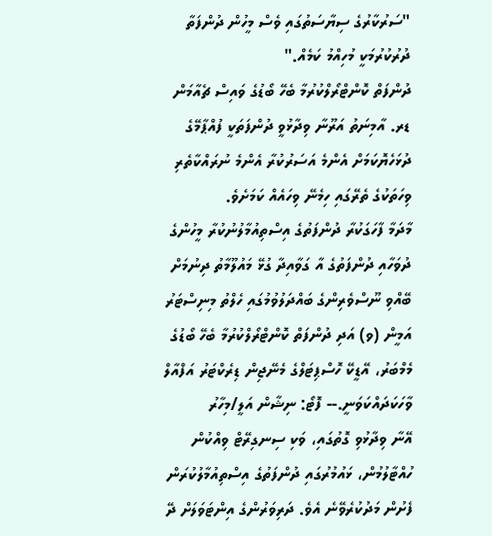"ސަރުކާރުގެ ސިޔާސަތުގައި ވެސް މީހުން ދުންފަތާ ދުރުކުރުމަކީ މުހިއްމު ކަމެއް."
ދުންފަތް ކޮންޓްރޯލްކުރުމާ ބެހޭ ބޯޑުގެ ވައިސް ޗެއާމަން ޑރ. އާމިނަތު އަރޫނާ ވިދާޅުވީ ދުންފަތަކީ ފުއްޕާމޭގެ ދުޅަހެޔޮކަމަށް އެންމެ އަސަރުކުރާ އެންމެ ނުރައްކާތެރި ވިހަތަކުގެ ތެރޭގައި ހިމެނޭ ވިހައެއް ކަމަށެވެ.
މާދަމާ ފާހަގަކުރާ ދުންފަތުގެ އިސްތިއުމާލުނުކުރާ މީހުންގެ ދުވަހާއި ދުންފަތުގެ އާ ގަވާއިދާ ގުޅޭ މައުލޫމާތު ދިނުމަށް ބޭއްވި ނޫސްވެރިންގެ ބައްދަލުވުމުގައި ހެލްތު މިނިސްޓަރު އަމީން (ވ) އަދި ދުންފަތް ކޮންޓްރޯލްކުރުމާ ބެހޭ ބޯޑުގެ މެމްބަރު، އޭޑީކޭ ހޮސްޕިޓަލްގެ މެނޭޖިން ޑިރެކްޓަރު އަފްއާލް ވާހަކަދައްކަވަނީ.-- ފޮޓޯ: ނިޝާން އަލީ/މިހާރު
އޭނާ ވިދާޅުވި ގޮތުގައި، ވަކި ސިނގިރޭޓް ވިއްކުން ހުއްޓާލުމުން، ޅައުމުރުގައި ދުންފަތުގެ އިސްތިއުމާލުކުރަން ފެށުން މަދުކުރެވޭނެ އެވެ. ދަރިވަރުންގެ އިންޓަވަލަށް ދޭ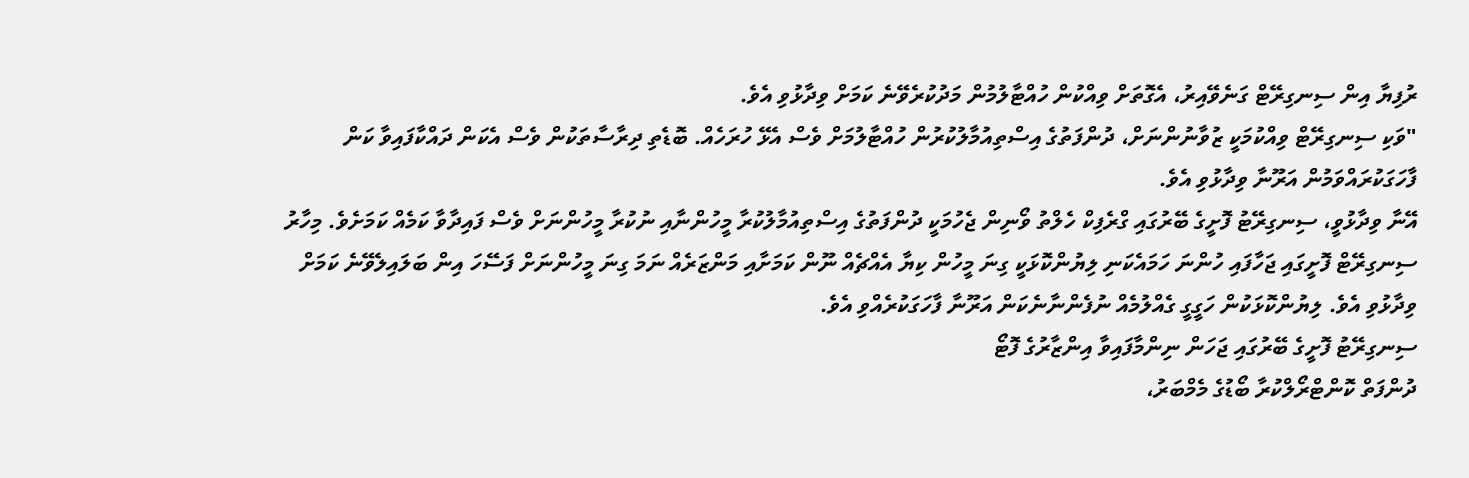ރުފިޔާ އިން ސިނގިރޭޓް ގަނެވޭއިރު، އެގޮތަށް ވިއްކުން ހުއްޓާލުމުން މަދުކުރެވޭނެ ކަމަށް ވިދާޅުވި އެވެ.
"ވަކި ސިނގިރޭޓް ވިއްކުމަކީ ޒުވާނުންނަށް، ދުންފަތުގެ އިސްތިއުމާލުކުރުން ހުއްޓާލުމަށް ވެސް އެޅޭ ހުރަހެއް. ބޮޑެތި ދިރާސާތަކުން ވެސް އެކަން ދައްކާފައިވާ ކަން ފާހަގަކުރައްވަމުން އަރޫނާ ވިދާޅުވި އެވެ.
އޭނާ ވިދާޅުވީ، ސިނގިރޭޓު ފޮށީގެ ބޭރުގައި ގްރެފިކް ހެލްތު ވޯނިން ޖެހުމަކީ ދުންފަތުގެ އިސްތިއުމާލުކުރާ މީހުންނާއި ނުކުރާ މީހުންނަށް ވެސް ފައިދާވާ ކަމެއް ކަމަށެވެ. މިހާރު ސިނގިރޭޓް ފޮށީގައި ޖަހާފައި ހުންނަ ހަމައެކަނި ލިޔުންކޮޅަކީ ގިނަ މީހުން ކިޔާ އެއްޗެއް ނޫން ކަމަށާއި މަންޒަރެއް ނަމަ ގިނަ މީހުންނަށް ފަސޭހަ އިން ބަލައިލެވޭނެ ކަމަށް ވިދާޅުވި އެވެ. ލިޔުންކޮޅަކުން ހަގީގީ ގެއްލުމެއް ނުފެންނާނެކަން އަރޫނާ ފާހަގަކުރެއްވި އެވެ.
ސިނގިރޭޓު ފޮށީގެ ބޭރުގައި ޖަހަން ނިންމާފައިވާ އިންޒާރުގެ ފޮޓޯ
ދުންފަތް ކޮންޓްރޯލްކުރާ ބޯޑުގެ މެމްބަރު،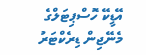އޭޑީކޭ ހޮސްޕިޓަލްގެ މެނޭޖިން ޑިރެކްޓަރު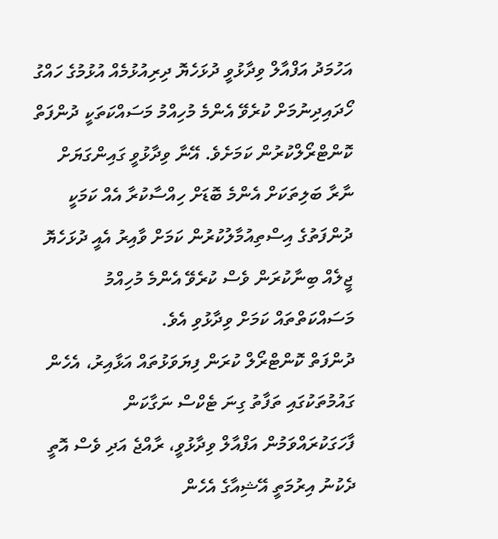އަހުމަދު އަފްއާލް ވިދާޅުވީ ދުޅަހެޔޮ ދިރިއުޅުމެއް އުޅުމުގެ ހައްގު ހޯދައިދިނުމަށް ކުރެވޭ އެންމެ މުހިއްމު މަސައްކަތަކީ ދުންފަތް ކޮންޓްރޯލްކުރުން ކަމަށެވެ. އޭނާ ވިދާޅުވީ ގައިންގަޔަށް ނާރާ ބަލިތަކަށް އެންމެ ބޮޑަށް ހިއްސާކުރާ އެއް ކަމަކީ ދުންފަތުގެ އިސްތިއުމާލުކުރުން ކަމަށް ވާއިރު އެއީ ދުޅަހެޔޮ ޖީލެއް ބިނާކުރަން ވެސް ކުރެވޭ އެންމެ މުހިއްމު މަސައްކަތްތައް ކަމަށް ވިދާޅުވި އެވެ.
ދުންފަތް ކޮންޓްރޯލް ކުރަން ފިޔަވަޅުތައް އަޅާއިރު، އެހެން ގައުމުތަކުގައި ތަފާތު ގިނަ ޓެކްސް ނަގާކަން ފާހަގަކުރައްވަމުން އަފްއާލް ވިދާޅުވީ، ރާއްޖެ އަދި ވެސް އޮތީ ދެކުނު އިރުމަތީ އޭޝިއާގެ އެހެން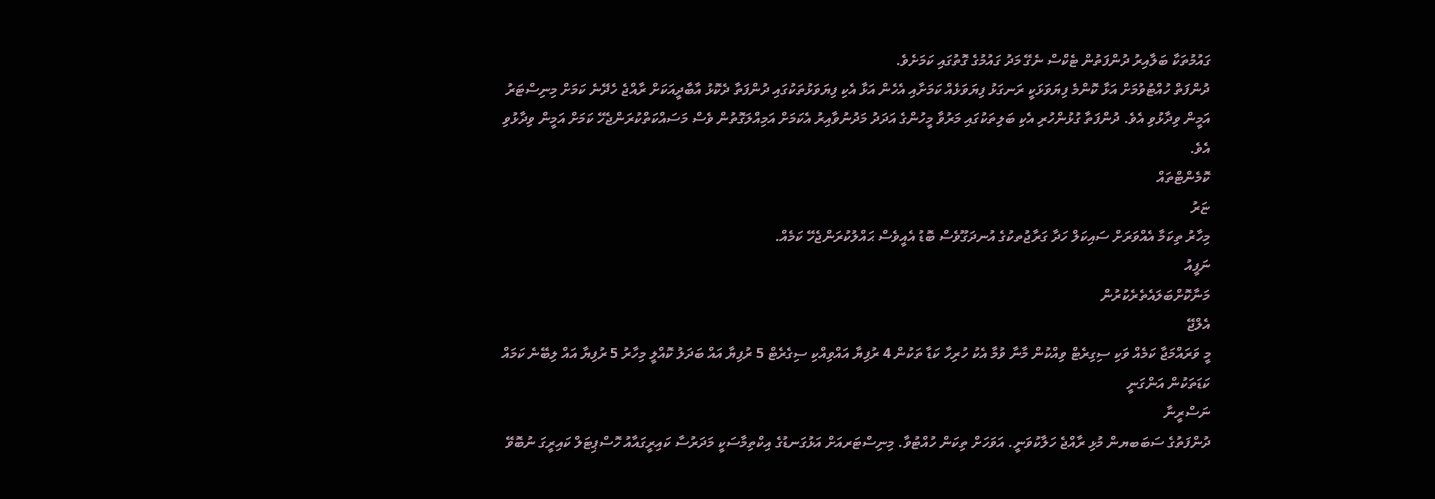ގައުމުތަކާ ބަލާއިރު ދުންފަތުން ޓެކްސް ނެގޭ މަދު ގައުމުގެ ގޮތުގައި ކަމަށެވެ.
ދުންފަތް ހުއްޓުވުމަށް އަޅާ ކޮންމެ ފިޔަވަޅަކީ ރަނގަޅު ފިޔަވަޅެއް ކަމަށާއި އެހެން އަޅާ އެކި ފިޔަވަޅުތަކުގައި ދުންފަތާ ދެކޮޅު އާބާދީއަކަށް ރާއްޖެ ހެދޭނެ ކަމަށް މިނިސްޓަރު އަމީން ވިދާޅުވި އެވެ. ދުންފަތާ ގުޅުންހުރި އެކި ބަލިތަކުގައި މަރުވާ މީހުންގެ އަދަދު މަދުނުވާއިރު އެކަމަށް އަމިއްލަގޮތުން ވެސް މަސައްކަތްކުރަންޖެހޭ ކަމަށް އަމީން ވިދާޅުވި އެވެ.
ކޮމެންޓްތައް
ޏަރު
މިހާރު ތިކަމާ އެއްވަރަށް ސައިކަލް ހަދާ ގަރާޖުތކުގެ އުނދަގޫވެސް ބޮޑު އެއީވެސް ޙައްލުކުރަންޖެހޭ ކަމެއް.
ނަފީއު
މަނާކޮށްބަލައެތެރެކުރުން
އެލްޖޭ
މީ ވަރައްމަޖާ ކަމެއް ވަކި ސިގިރެޓް ވިއްކުން މާނާ ވުމާ އެކު ހުރިހާ ކަޑާ ތަކުން 4 ރުފިޔާ އައްވިއްކި ސިގެރެޓް 5 ރުފިޔާ އައް ބަދަލު ކޮއްލީ މިހާރު 5 ރުފިޔާ އައް ލިބޭނެ ކަމައް ކަޑަތަކުން އަންގަނީ
ނަސްރީނާ
ދުންފަތުގެ ސަބަބޔން މުޅި ރާއްޖެ ހަލާކުވަނީ. އަވަހަށް ތިކަން ހުއްޓުވާ. މިނިސްޓަރއަށް އަޅުގަނޑުގެ އިކްތިމާސަކީ މަދަރުސާ ކައިރީގައާއު ހޮސްޕިޓަލް ކައިރީގަ ނުބޮވޭ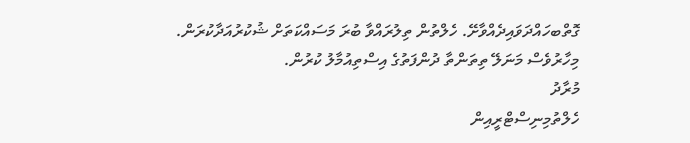ގޮތްބހައްދަވައިދެއްވާށޭ. ހެލްތުން ތިލުރައްވާ ބުރަ މަސައްކަތަށް ޝުކުރުއަދާކުރަން.
މިހާރުވެސް މަނަލޭ ތިތަންތާ ދުންފަތުގެ އިސްތިއުމާލު ކުރުން.
މުރާދު
ހެލްތުމިނިސްޓްރީއިން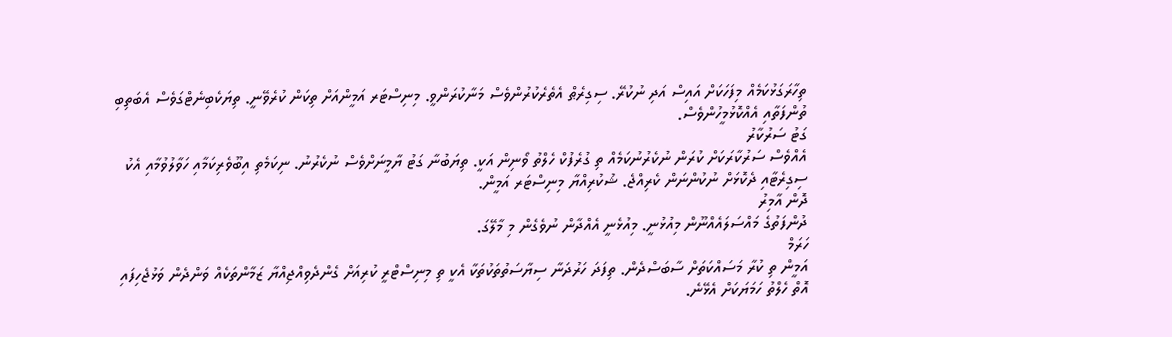ތިހާރަގަޅުކަމެއް މިފަހަކަށް އައިސް އަދި ނުކުރޭ. ސިގިރެޠް އެތެރެކުރުންވެސް މަނާކުރަންވީ. މިނިސްޓަރ އަމީންއަށް ތިކަން ކުރެވޭނީ. ތިޔަކެބިނެޓްގަވެސް އެބަތިބި ތުންފަތާއި އެއްކޮޅުމީހުންވެސް.
ގަޓު ސަރުކާރު
އެއްވެސް ސަރުކާރަކަށް ކުރަން ނުކެރުނުކަމެއް ތި ގުރެފުކް ހެލްތު ވޯނިން އަކީ. ތިޔަބުނާ ގަޓު ޔާމީނަށްވެސް ނުކެރުނު. ނިކަމެތި އިބޫވެރިކަމާއި ހަވާލުވުމާއި އެކު ސިގިރެޓާއި ދެކޮޅަށް ނުކުންނަން ކެރިއްޖެ. ޝުކުރިއްޔާ މިނިސްޓަރ އަމީން.
ދޮން އާމިރު
ދުންފަތުގެ މައްސަލައެއްނޫން މިއުޅުނީ. މިއުޅެނީ އެއްދާން ނުވެގެން މި މާލޭގަ.
ހަރަމް
އަމީން ތި ކުރާ މަސައްކަތަށް ސާބަސްދެން. ތިފަދަ ހަރުދަނާ ސިޔާސަތުތަކުތަކާ އެކީ ތި މިނިސްޓްރީ ކުރިއަށް ގެންދެވިއްޖިއްޔާ ޒަމާންތަކެއް ވަންދެން ވަޅުޖެހިފައި އޮތް ހެލްތު ހަމަޔަކަށް އެޅޭނެ.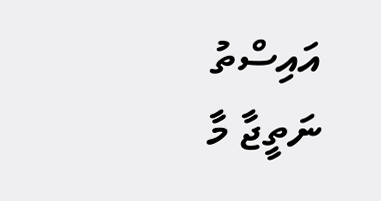އައިސްތު
ނަތީޖާ މާ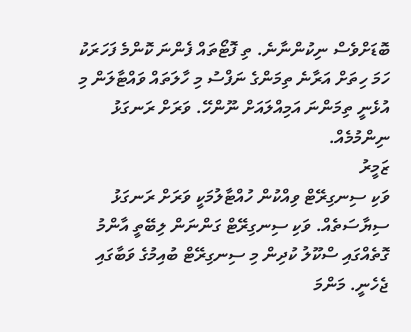ބޮޑަށްވެސް ނިކުންނާނެ. ތި ފޮޓޯތައް ފެންނަ ކޮންމެ ފަހަރަކު ހަމަ ހިތަށް އަރާނެ ތިމަންގެ ނަފްސު މި ހާލަތައް ވައްޓާލަން މި އުޅެނީ ތިމަންނަ އަމިއްލައަށް ނޫންހޭ. ވަރަށް ރަނގަޅު ނިންމުމެއް.
ޒަމީރު
ވަކި ސިނގިރޭޓް ވިއްކުން ހުއްޓާލުމަކީ ވަރަށް ރަނގަޅު ސިޔާސަތެއް. ވަކި ސިނގިރޭޓް ގަންނަން ލިބޭތީ އާންމު ގޮތެއްގައި ސްކޫލު ކުދިން މި ސިނގިރޭޓް ބުއިމުގެ ވަބާގައި ޖެހެނީ. މަންމަ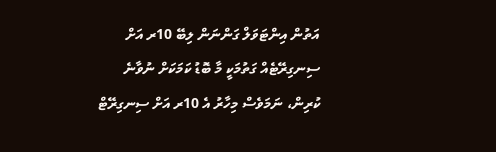އަތުން އިންޓަވަލް ގަންނަން ލިބޭ 10ރ އަށް ސިނގިރޭޓެއް ގަތުމަކީ މާ ބޮޑު ކަމަކަށް ނުވާނެ ކުރިން، ނަމަވެސް މިހާރު އެ 10ރ އަށް ސިނގިރޭޓް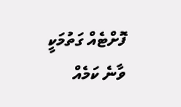ފޮށްޓެއް ގަތުމަކީ ވާނެ ކަމެއް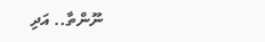ނޫންތާ.. އަދި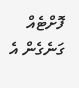ފޮށްޓެއް ގަނެގެން އެ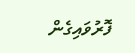ފޮރުވައިގެން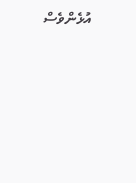އުޅެންވެސް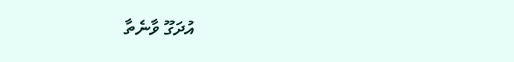އުދަގޫ ވާނެތާ